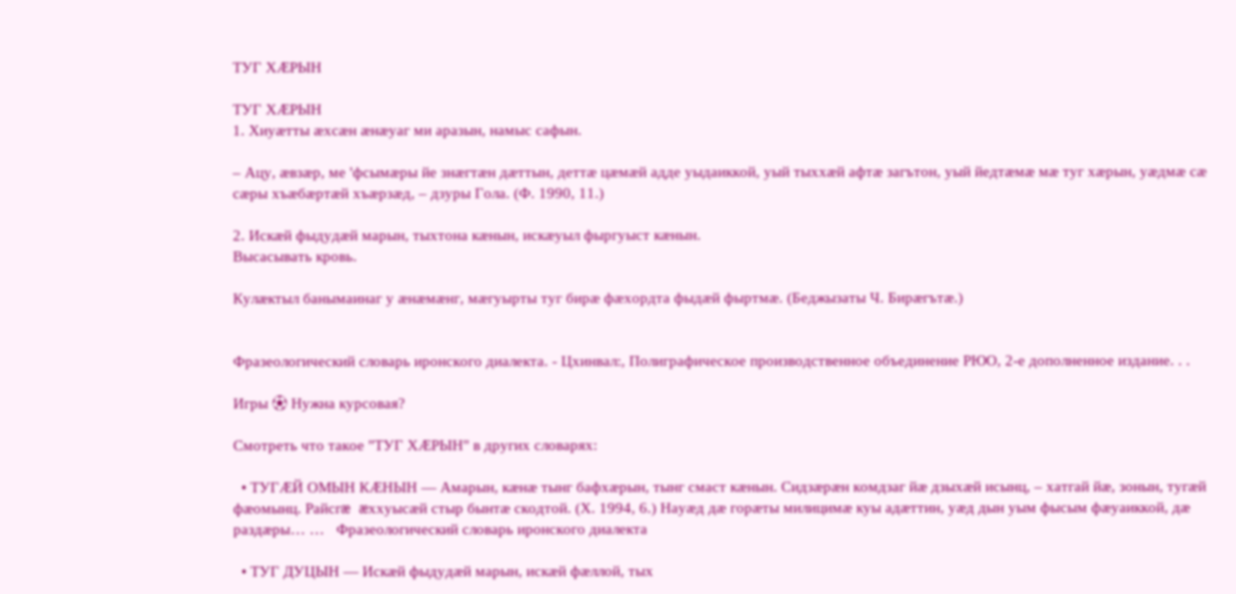ТУГ ХÆРЫН

ТУГ ХÆРЫН
1. Хиуæтты æхсæн æнæуаг ми аразын, намыс сафын.

– Ацу, æвзæр, ме 'фсымæры йе знæгтæн дæттын, деттæ цæмæй адде уыдаиккой, уый тыххæй афтæ загътон, уый йедтæмæ мæ туг хæрын, уæдмæ сæ сæры хъæбæртæй хъæрзæд, – дзуры Гола. (Ф. 1990, 11.)

2. Искæй фыдудæй марын, тыхтона кæнын, искæуыл фыргуыст кæнын.
Высасывать кровь.

Кулæктыл банымаинаг у æнæмæнг, мæгуырты туг бирæ фæхордта фыдæй фыртмæ. (Беджызаты Ч. Бирæгътæ.)


Фразеологический словарь иронского диалекта. - Цхинвал:, Полиграфическое производственное объединение РЮО, 2-е дополненное издание. . .

Игры ⚽ Нужна курсовая?

Смотреть что такое "ТУГ ХÆРЫН" в других словарях:

  • ТУГÆЙ ОМЫН КÆНЫН — Амарын, кæнæ тынг бафхæрын, тынг смаст кæнын. Сидзæрæн комдзаг йæ дзыхæй исынц, – хатгай йæ, зонын, тугæй фæомынц. Райсгæ æххуысæй стыр бынтæ скодтой. (Х. 1994, 6.) Науæд дæ горæты милицимæ куы адæттин, уæд дын уым фысым фæуаиккой, дæ раздæры… …   Фразеологический словарь иронского диалекта

  • ТУГ ДУЦЫН — Искæй фыдудæй марын, искæй фæллой, тых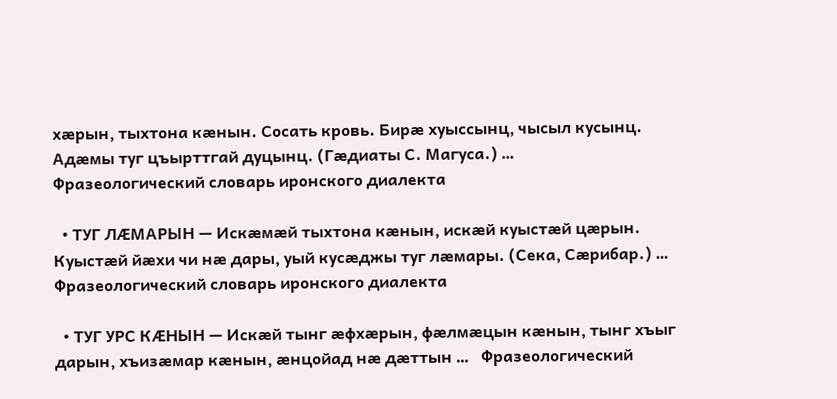хæрын, тыхтона кæнын. Сосать кровь. Бирæ хуыссынц, чысыл кусынц. Адæмы туг цъырттгай дуцынц. (Гæдиаты С. Магуса.) …   Фразеологический словарь иронского диалекта

  • ТУГ ЛÆМАРЫН — Искæмæй тыхтона кæнын, искæй куыстæй цæрын. Куыстæй йæхи чи нæ дары, уый кусæджы туг лæмары. (Сека, Сæрибар.) …   Фразеологический словарь иронского диалекта

  • ТУГ УРС КÆНЫН — Искæй тынг æфхæрын, фæлмæцын кæнын, тынг хъыг дарын, хъизæмар кæнын, æнцойад нæ дæттын …   Фразеологический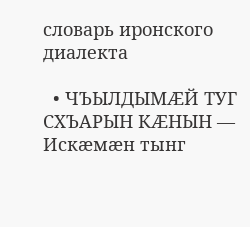словарь иронского диалекта

  • ЧЪЫЛДЫМÆЙ ТУГ СХЪАРЫН КÆНЫН — Искæмæн тынг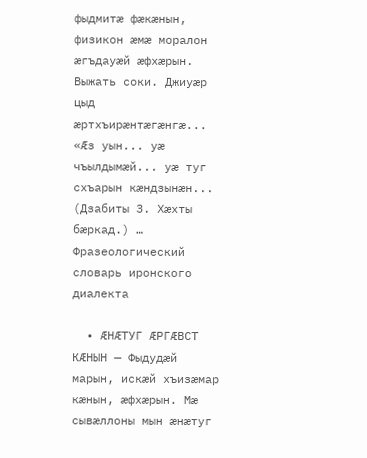фыдмитæ фæкæнын, физикон æмæ моралон æгъдауæй æфхæрын. Выжать соки. Джиуæр цыд æртхъирæнтæгæнгæ... «Æз уын... уæ чъылдымæй... уæ туг схъарын кæндзынæн... (Дзабиты З. Хæхты бæркад.) …   Фразеологический словарь иронского диалекта

  • ÆНÆТУГ ÆРГÆВСТ КÆНЫН — Фыдудæй марын, искæй хъизæмар кæнын, æфхæрын. Мæ сывæллоны мын æнæтуг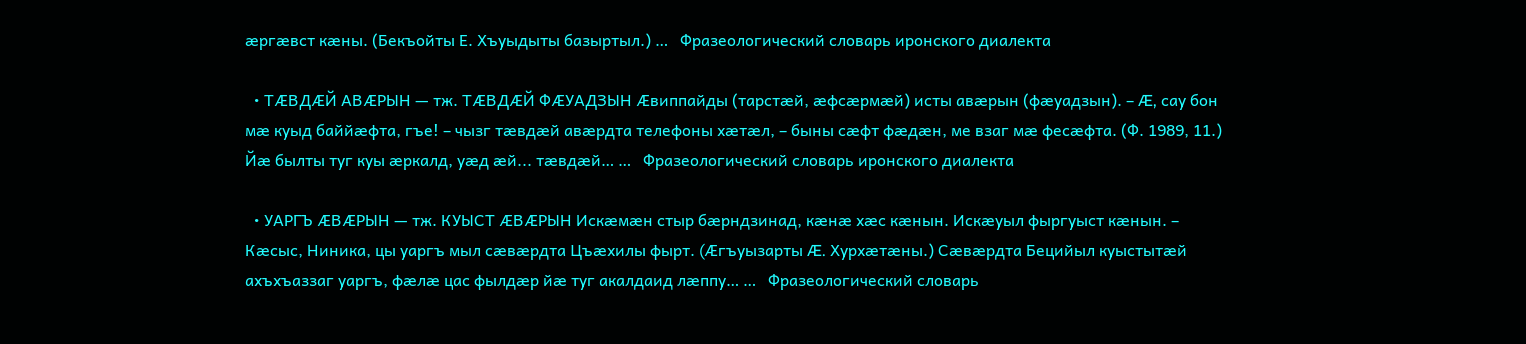æргæвст кæны. (Бекъойты Е. Хъуыдыты базыртыл.) …   Фразеологический словарь иронского диалекта

  • ТÆВДÆЙ АВÆРЫН — тж. ТÆВДÆЙ ФÆУАДЗЫН Æвиппайды (тарстæй, æфсæрмæй) исты авæрын (фæуадзын). – Æ, сау бон мæ куыд баййæфта, гъе! – чызг тæвдæй авæрдта телефоны хæтæл, – быны сæфт фæдæн, ме взаг мæ фесæфта. (Ф. 1989, 11.) Йæ былты туг куы æркалд, уæд æй... тæвдæй… …   Фразеологический словарь иронского диалекта

  • УАРГЪ ÆВÆРЫН — тж. КУЫСТ ÆВÆРЫН Искæмæн стыр бæрндзинад, кæнæ хæс кæнын. Искæуыл фыргуыст кæнын. – Кæсыс, Ниника, цы уаргъ мыл сæвæрдта Цъæхилы фырт. (Æгъуызарты Æ. Хурхæтæны.) Сæвæрдта Бецийыл куыстытæй ахъхъаззаг уаргъ, фæлæ цас фылдæр йæ туг акалдаид лæппу… …   Фразеологический словарь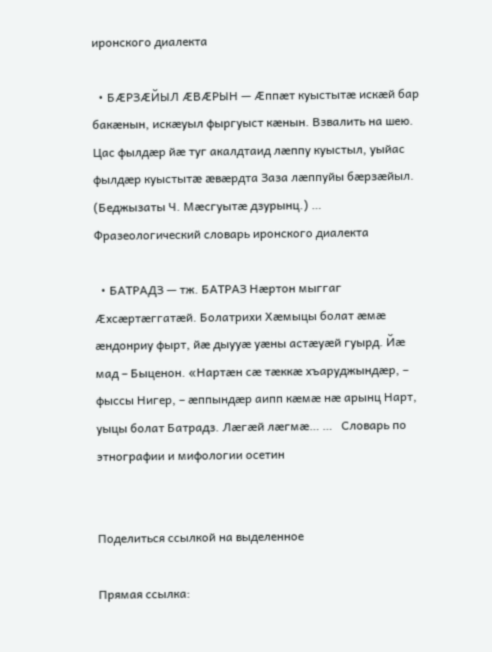иронского диалекта

  • БÆРЗÆЙЫЛ ÆВÆРЫН — Æппæт куыстытæ искæй бар бакæнын, искæуыл фыргуыст кæнын. Взвалить на шею. Цас фылдæр йæ туг акалдтаид лæппу куыстыл, уыйас фылдæр куыстытæ æвæрдта Заза лæппуйы бæрзæйыл. (Беджызаты Ч. Мæсгуытæ дзурынц.) …   Фразеологический словарь иронского диалекта

  • БАТРАДЗ — тж. БАТРАЗ Нæртон мыггаг Æхсæртæггатæй. Болатрихи Хæмыцы болат æмæ æндонриу фырт, йæ дыууæ уæны астæуæй гуырд. Йæ мад – Быценон. «Нартæн сæ тæккæ хъаруджындæр, – фыссы Нигер, – æппындæр аипп кæмæ нæ арынц Нарт, уыцы болат Батрадз. Лæгæй лæгмæ… …   Словарь по этнографии и мифологии осетин


Поделиться ссылкой на выделенное

Прямая ссылка: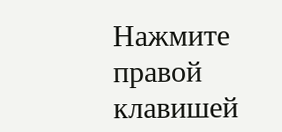Нажмите правой клавишей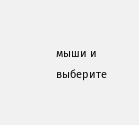мыши и выберите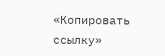«Копировать ссылку»